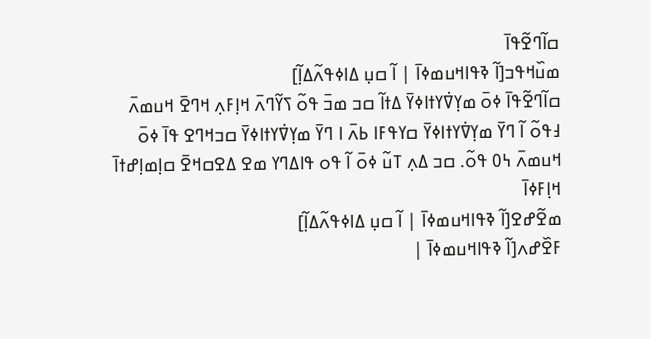ߛߊ߬ߣߐ߬ߟߊ߫
ߘߎ߰ߞߟߏ[ߊ߬ ߢߟߊߞߎߘߦߊ߫ | ߊ߬ ߛߎ߲ ߡߊߦߟߍ߬ߡߊ߲߬]
ߛߊ߬ߣߐ߬ߟߊ߫ ߦߋ߫ ߘߌ߲ߜ߭ߌߙߊߦߌ߫ ߡߙߊ߬ ߛߏ ߘߏ߫ ߟߋ߬ ߖߌ߬ߣߍ߫ ߞߊ߲ߓߍ߲ ߞߣߐ߫ ߞߎߘߍ߫ ߃ߟߋ߬ ߊ߬ ߣߌ߫ ߘߌ߲ߜ߭ߌߙߊߦߌ߫ ߛߌߟߓߊ ߕߍ߫ ߊ ߣߌ߫ ߘߌ߲ߜ߭ߌߙߊߦߌ߫ ߛߏߞߣߐ ߟߊ߫ ߦߋ߫ ߞߎߘߍ߫ ߆߀ ߟߋ߬. ߛߏ ߡߍ߲ ߠߎ߬ ߦߋ߫ ߊ߬ ߟߋ ߟߊߡߣߌ ߘߐ ߡߐߛߞߐ߫ ߛߊ߲ߘߊ߲ߝߙߊ߫ ߞߊ߲ߓߦߊ߫
ߘߐ߬ߝߐ[ߊ߬ ߢߟߊߞߎߘߦߊ߫ | ߊ߬ ߛߎ߲ ߡߊߦߟߍ߬ߡߊ߲߬]
ߓߐ߰ߝߍ[ߊ߬ ߢߟߊߞߎߘߦߊ߫ |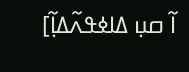ߊ߬ ߛߎ߲ ߡߊߦߟߍ߬ߡߊ߲߬]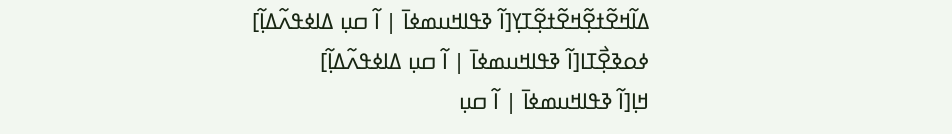ߡߊ߬ߞߐ߬ߙߐ߲߬ߞߐ߬ߙߐ߲߬ߠߌ߲[ߊ߬ ߢߟߊߞߎߘߦߊ߫ | ߊ߬ ߛߎ߲ ߡߊߦߟߍ߬ߡߊ߲߬]
ߦߋߢߐ߲߯ߠߊ[ߊ߬ ߢߟߊߞߎߘߦߊ߫ | ߊ߬ ߛߎ߲ ߡߊߦߟߍ߬ߡߊ߲߬]
ߞߊ߲[ߊ߬ ߢߟߊߞߎߘߦߊ߫ | ߊ߬ ߛߎ߲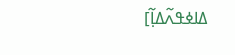ߡߊߦߟߍ߬ߡߊ߲߬]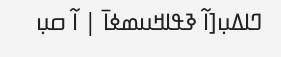ߣߊߡߎ߲[ߊ߬ ߢߟߊߞߎߘߦߊ߫ | ߊ߬ ߛߎ߲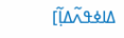ߡߊߦߟߍ߬ߡߊ߲߬]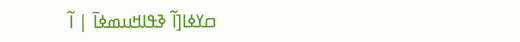ߛߌߦߊ[ߊ߬ ߢߟߊߞߎߘߦߊ߫ | ߊ߬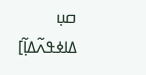ߛߎ߲ ߡߊߦߟߍ߬ߡߊ߲߬]